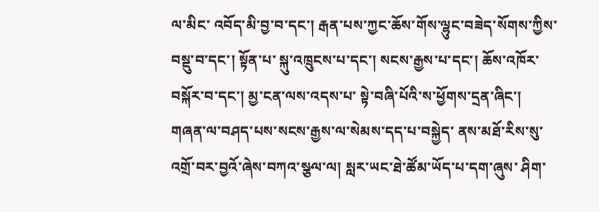ལ་མིང་ འབོད་མི་བྱ་བ་དང་། རྒན་པས་ཀྱང་ཆོས་གོས་ལྷུང་བཟེད་སོགས་ཀྱིས་བསྡུ་བ་དང་། སྟོན་པ་ སྐུ་འཁྲུངས་པ་དང་། སངས་རྒྱས་པ་དང་། ཆོས་འཁོར་བསྐོར་བ་དང་། མྱ་ངན་ལས་འདས་པ་ སྟེ་བཞི་པོའི་ས་ཕྱོགས་དྲན་ཞིང་། གཞན་ལ་བཤད་པས་སངས་རྒྱས་ལ་སེམས་དད་པ་བསྐྱེད་ ནས་མཐོ་རིས་སུ་འགྲོ་བར་བྱའོ་ཞེས་བཀའ་སྩལ་ལ། སླར་ཡང་ཐེ་ཚོམ་ཡོད་པ་དག་ཞུས་ ཤིག་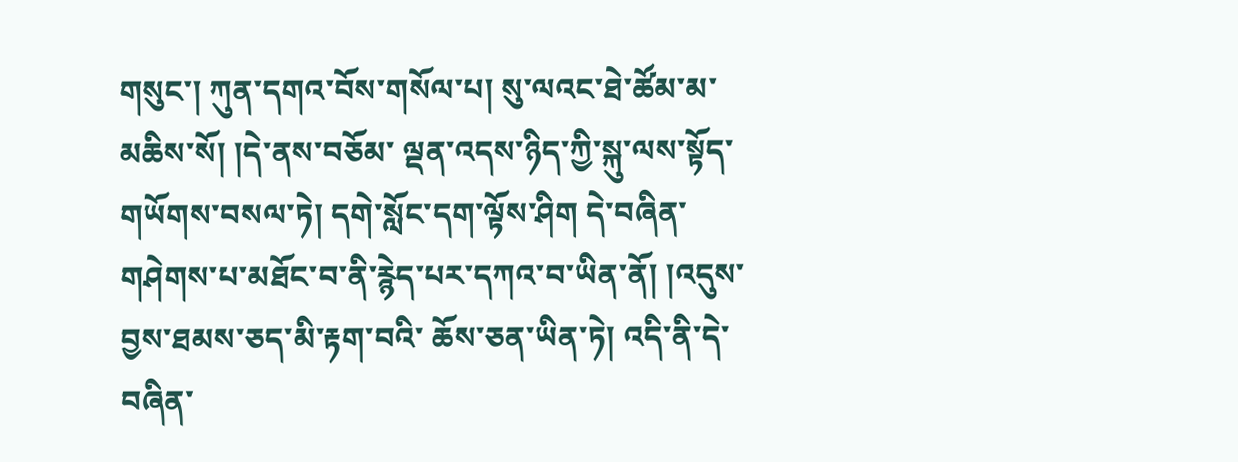གསུང་། ཀུན་དགའ་བོས་གསོལ་པ། སུ་ལའང་ཐེ་ཚོམ་མ་མཆིས་སོ། །དེ་ནས་བཅོམ་ ལྡན་འདས་ཉིད་ཀྱི་སྐུ་ལས་སྟོད་གཡོགས་བསལ་ཏེ། དགེ་སློང་དག་ལྟོས་ཤིག དེ་བཞིན་ གཤེགས་པ་མཐོང་བ་ནི་རྙེད་པར་དཀའ་བ་ཡིན་ནོ། །འདུས་བྱས་ཐམས་ཅད་མི་རྟག་བའི་ ཆོས་ཅན་ཡིན་ཏེ། འདི་ནི་དེ་བཞིན་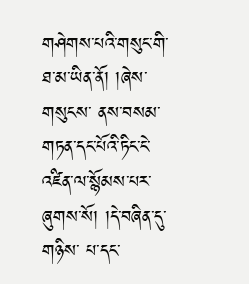གཤེགས་པའི་གསུང་གི་ཐ་མ་ཡིན་ནོ། །ཞེས་གསུངས་ ནས་བསམ་གཏན་དང་པོའི་ཏིང་ངེ་འཛིན་ལ་སྙོམས་པར་ཞུགས་སོ། །དེ་བཞིན་དུ་གཉིས་ པ་དང་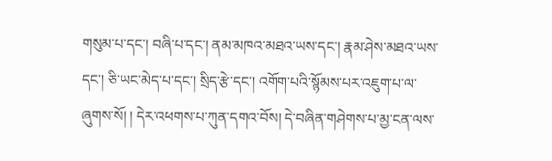གསུམ་པ་དང་། བཞི་པ་དང་། ནམ་མཁའ་མཐའ་ཡས་དང་། རྣམ་ཤེས་མཐའ་ཡས་ དང་། ཅི་ཡང་མེད་པ་དང་། སྲིད་རྩེ་དང་། འགོག་པའི་སྙོམས་པར་འཇུག་པ་ལ་ཞུགས་སོ། ། དེར་འཕགས་པ་ཀུན་དགའ་བོས། དེ་བཞིན་གཤེགས་པ་མྱ་ངན་ལས་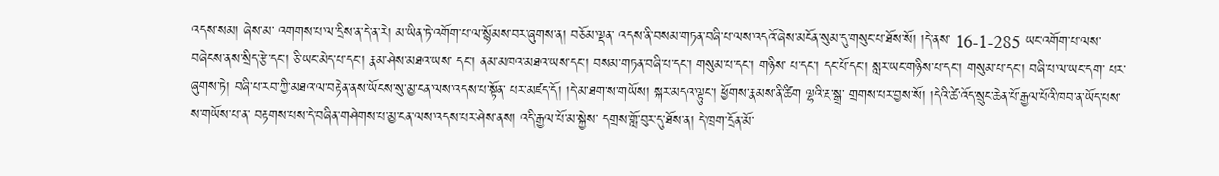འདས་སམ། ཞེས་མ་ འགགས་པ་ལ་དྲིས་ན་དེ་ན་རེ། མ་ཡིན་ཏེ་འགོག་པ་ལ་སྙོམས་བར་ཞུགས་ན། བཅོམ་ལྡན་ འདས་ནི་བསམ་གཏན་བཞི་པ་ལས་འདའོ་ཞེས་མངོན་སུམ་དུ་གསུང་པ་ཐོས་སོ། །དེ་ནས་ 16-1-285 ཡང་འགོག་པ་ལས་བཞེངས་ནས་སྲིད་རྩེ་དང་། ཅི་ཡང་མེད་པ་དང་། རྣམ་ཤེས་མཐའ་ཡས་ དང་། ནམ་མཁའ་མཐའ་ཡས་དང་། བསམ་གཏན་བཞི་པ་དང་། གསུམ་པ་དང་། གཉིས་ པ་དང་། དང་པོ་དང་། སླར་ཡང་གཉིས་པ་དང་། གསུམ་པ་དང་། བཞི་པ་ལ་ཡང་དག་ པར་ཞུགས་ཏེ། བཞི་པ་རབ་ཀྱི་མཐའ་ལ་བརྟེན་ནས་ཡོངས་སུ་མྱ་ངན་ལས་འདས་པ་སྟོན་ པར་མཛད་དོ། །དེ་མ་ཐག་ས་གཡོས། སྐར་མདའ་ལྟུང་། ཕྱོགས་རྣམས་ནི་ཚིག ལྷའི་རྔ་སྒྲ་ གྲགས་པར་བྱས་སོ། །དེའི་ཚེ་འོད་སྲུང་ཆེན་པོ་རྒྱལ་པོའི་ཁབ་ན་ཡོད་པས་ས་གཡོས་པ་ན་ བརྟགས་པས་དེ་བཞིན་གཤེགས་པ་མྱ་ངན་ལས་འདས་པར་ཤེས་ནས། འདི་རྒྱལ་པོ་མ་སྐྱེས་ དགྲས་གློ་བུར་དུ་ཐོས་ན། དེ་ཁྲག་དྲོན་མོ་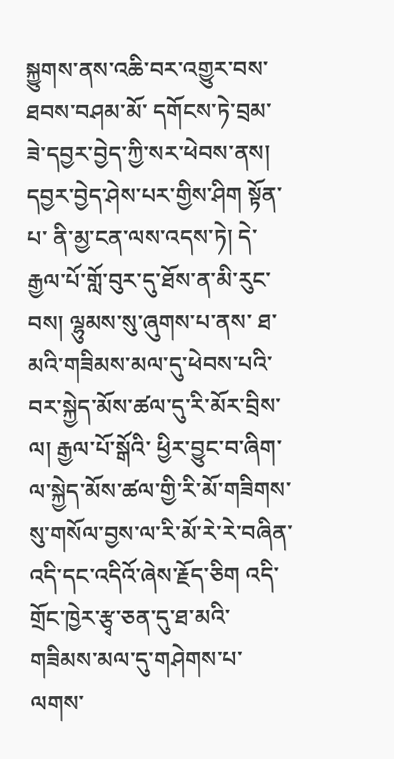སྐྱུགས་ནས་འཆི་བར་འགྱུར་བས་ཐབས་བཤམ་མོ་ དགོངས་ཏེ་བྲམ་ཟེ་དབྱར་བྱེད་ཀྱི་སར་ཕེབས་ནས། དབྱར་བྱེད་ཤེས་པར་གྱིས་ཤིག སྟོན་པ་ ནི་མྱ་ངན་ལས་འདས་ཏེ། དེ་རྒྱལ་པོ་གློ་བུར་དུ་ཐོས་ན་མི་རུང་བས། ལྷུམས་སུ་ཞུགས་པ་ནས་ ཐ་མའི་གཟིམས་མལ་དུ་ཕེབས་པའི་བར་སྐྱེད་མོས་ཚལ་དུ་རི་མོར་བྲིས་ལ། རྒྱལ་པོ་སྒོའི་ ཕྱིར་བྱུང་བ་ཞིག་ལ་སྐྱེད་མོས་ཚལ་གྱི་རི་མོ་གཟིགས་སུ་གསོལ་བྱས་ལ་རི་མོ་རེ་རེ་བཞིན་ འདི་དང་འདིའོ་ཞེས་རྗོད་ཅིག འདི་གྲོང་ཁྱེར་རྩྭ་ཅན་དུ་ཐ་མའི་གཟིམས་མལ་དུ་གཤེགས་པ་ ལགས་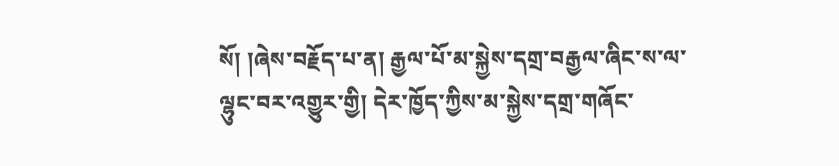སོ། །ཞེས་བརྗོད་པ་ན། རྒྱལ་པོ་མ་སྐྱེས་དགྲ་བརྒྱལ་ཞིང་ས་ལ་ལྷུང་བར་འགྱུར་གྱི། དེར་ཁྱོད་ཀྱིས་མ་སྐྱེས་དགྲ་གཞོང་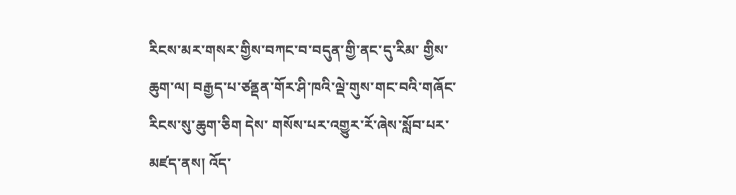རིངས་མར་གསར་གྱིས་བཀང་བ་བདུན་གྱི་ནང་དུ་རིམ་ གྱིས་ཆུག་ལ། བརྒྱད་པ་ཙནྡན་གོར་ཤི་ཁའི་ལྡེ་གུས་གང་བའི་གཞོང་རིངས་སུ་ཆུག་ཅིག དེས་ གསོས་པར་འགྱུར་རོ་ཞེས་སློབ་པར་མཛད་ནས། འོད་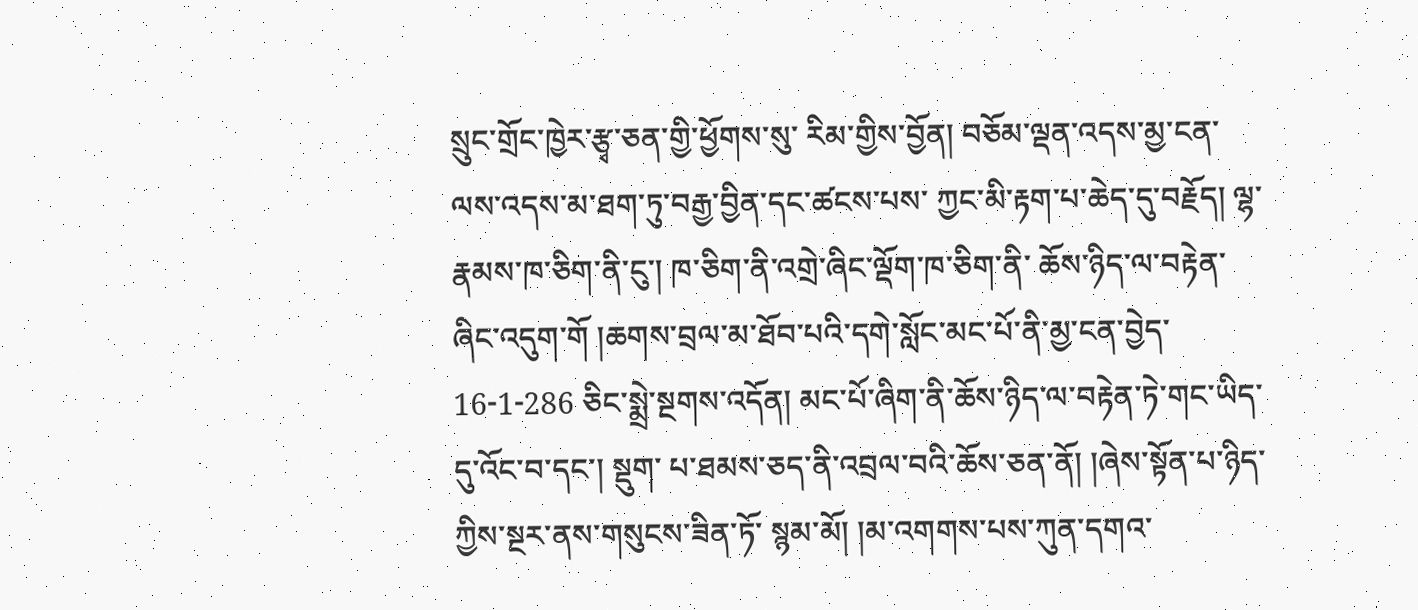སྲུང་གྲོང་ཁྱེར་རྩྭ་ཅན་གྱི་ཕྱོགས་སུ་ རིམ་གྱིས་བྱོན། བཅོམ་ལྡན་འདས་མྱ་ངན་ལས་འདས་མ་ཐག་ཏུ་བརྒྱ་བྱིན་དང་ཚངས་པས་ ཀྱང་མི་རྟག་པ་ཆེད་དུ་བརྗོད། ལྷ་རྣམས་ཁ་ཅིག་ནི་ངུ་། ཁ་ཅིག་ནི་འགྲེ་ཞིང་ལྡོག་ཁ་ཅིག་ནི་ ཆོས་ཉིད་ལ་བརྟེན་ཞིང་འདུག་གོ །ཆགས་བྲལ་མ་ཐོབ་པའི་དགེ་སློང་མང་པོ་ནི་མྱ་ངན་བྱེད་ 16-1-286 ཅིང་སྨྲེ་སྔགས་འདོན། མང་པོ་ཞིག་ནི་ཆོས་ཉིད་ལ་བརྟེན་ཏེ་གང་ཡིད་དུ་འོང་བ་དང་། སྡུག་ པ་ཐམས་ཅད་ནི་འབྲལ་བའི་ཆོས་ཅན་ནོ། །ཞེས་སྟོན་པ་ཉིད་ཀྱིས་སྔར་ནས་གསུངས་ཟིན་ཏོ་ སྙམ་མོ། །མ་འགགས་པས་ཀུན་དགའ་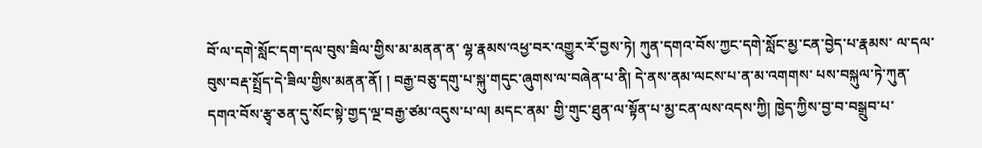བོ་ལ་དགེ་སློང་དག་དལ་བུས་ཟིལ་གྱིས་མ་མནན་ན་ ལྷ་རྣམས་འཕྱ་བར་འགྱུར་རོ་བྱས་ཏེ། ཀུན་དགའ་བོས་ཀྱང་དགེ་སློང་མྱ་ངན་བྱེད་པ་རྣམས་ ལ་དལ་བུས་བརྡ་སྤྲོད་དེ་ཟིལ་གྱིས་མནན་ནོ། ། བརྒྱ་བཅུ་དགུ་པ་སྐུ་གདུང་ཞུགས་ལ་བཞེན་པ་ནི། དེ་ནས་ནམ་ལངས་པ་ན་མ་འགགས་ པས་བསྐུལ་ཏེ་ཀུན་དགའ་བོས་རྩྭ་ཅན་དུ་སོང་སྟེ་གྱད་ལྔ་བརྒྱ་ཙམ་འདུས་པ་ལ། མདང་ནམ་ གྱི་གུང་ཐུན་ལ་སྟོན་པ་མྱ་ངན་ལས་འདས་ཀྱི། ཁྱེད་ཀྱིས་བྱ་བ་བསྒྲུབ་པ་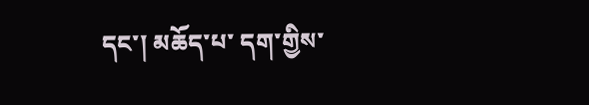དང་། མཆོད་པ་ དག་གྱིས་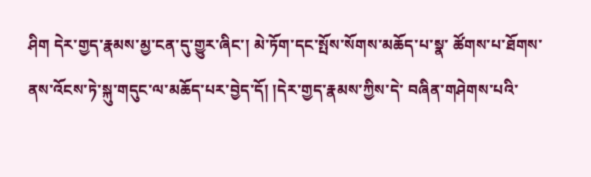ཤིག དེར་གྱད་རྣམས་མྱ་ངན་དུ་གྱུར་ཞིང་། མེ་ཏོག་དང་སྤོས་སོགས་མཆོད་པ་སྣ་ ཚོགས་པ་ཐོགས་ནས་འོངས་ཏེ་སྐུ་གདུང་ལ་མཆོད་པར་བྱེད་དོ། །དེར་གྱད་རྣམས་ཀྱིས་དེ་ བཞིན་གཤེགས་པའི་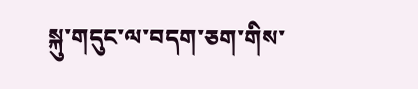སྐུ་གདུང་ལ་བདག་ཅག་གིས་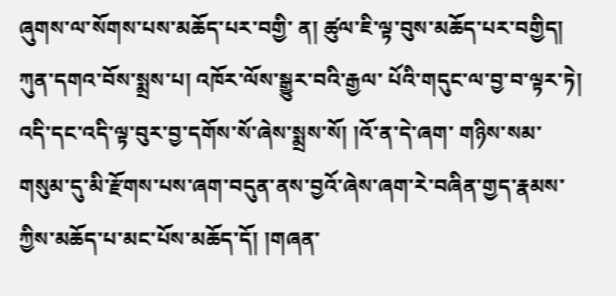ཞུགས་ལ་སོགས་པས་མཆོད་པར་བགྱི་ ན། ཚུལ་ཇི་ལྟ་བུས་མཆོད་པར་བགྱིད། ཀུན་དགའ་བོས་སྨྲས་པ། འཁོར་ལོས་སྒྱུར་བའི་རྒྱལ་ པོའི་གདུང་ལ་བྱ་བ་ལྟར་ཏེ། འདི་དང་འདི་ལྟ་བུར་བྱ་དགོས་སོ་ཞེས་སྨྲས་སོ། །འོ་ན་དེ་ཞག་ གཉིས་སམ་གསུམ་དུ་མི་རྫོགས་པས་ཞག་བདུན་ནས་བྱའོ་ཞེས་ཞག་རེ་བཞིན་གྱད་རྣམས་ ཀྱིས་མཆོད་པ་མང་པོས་མཆོད་དོ། །གཞན་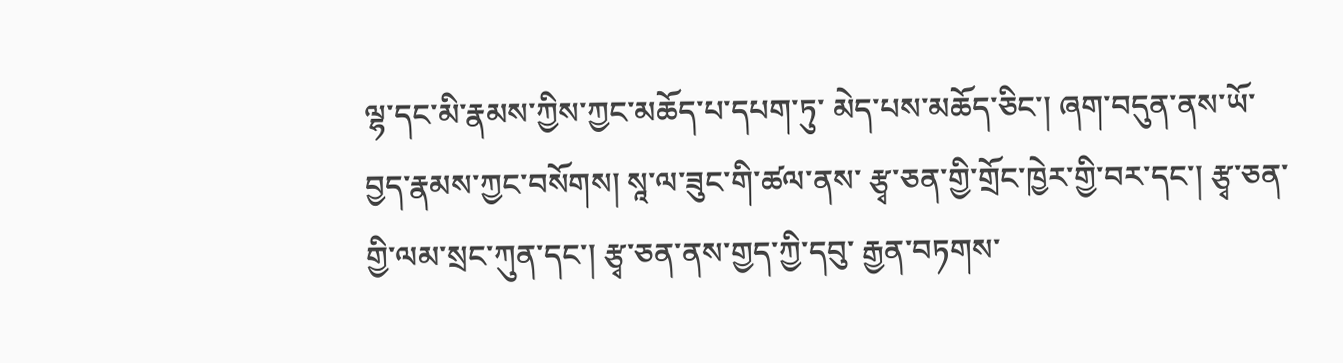ལྷ་དང་མི་རྣམས་ཀྱིས་ཀྱང་མཆོད་པ་དཔག་ཏུ་ མེད་པས་མཆོད་ཅིང་། ཞག་བདུན་ནས་ཡོ་བྱད་རྣམས་ཀྱང་བསོགས། སཱ་ལ་ཟུང་གི་ཚལ་ནས་ རྩྭ་ཅན་གྱི་གྲོང་ཁྱེར་གྱི་བར་དང་། རྩྭ་ཅན་གྱི་ལམ་སྲང་ཀུན་དང་། རྩྭ་ཅན་ནས་གྱད་ཀྱི་དབུ་ རྒྱན་བཏགས་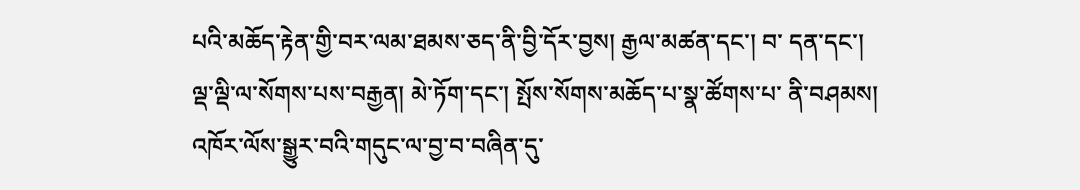པའི་མཆོད་རྟེན་གྱི་བར་ལམ་ཐམས་ཅད་ནི་བྱི་དོར་བྱས། རྒྱལ་མཚན་དང་། བ་ དན་དང་། ལྡ་ལྡི་ལ་སོགས་པས་བརྒྱན། མེ་ཏོག་དང་། སྤོས་སོགས་མཆོད་པ་སྣ་ཚོགས་པ་ ནི་བཤམས། འཁོར་ལོས་སྒྱུར་བའི་གདུང་ལ་བྱ་བ་བཞིན་དུ་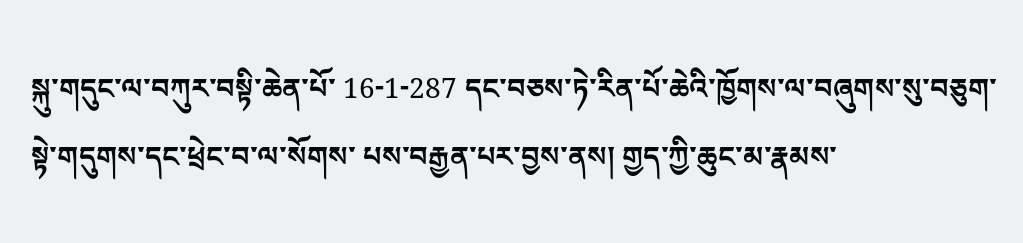སྐུ་གདུང་ལ་བཀུར་བསྟི་ཆེན་པོ་ 16-1-287 དང་བཅས་ཏེ་རིན་པོ་ཆེའི་ཁྱོགས་ལ་བཞུགས་སུ་བཅུག་སྟེ་གདུགས་དང་ཕྲེང་བ་ལ་སོགས་ པས་བརྒྱན་པར་བྱས་ནས། གྱད་ཀྱི་ཆུང་མ་རྣམས་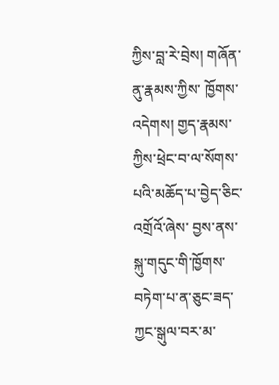ཀྱིས་བླ་རེ་བྲེས། གཞོན་ནུ་རྣམས་ཀྱིས་ ཁྱོགས་འདེགས། གྱད་རྣམས་ཀྱིས་ཕྲེང་བ་ལ་སོགས་པའི་མཆོད་པ་བྱེད་ཅིང་འགྲོའོ་ཞེས་ བྱས་ནས་སྐུ་གདུང་གི་ཁྱོགས་བཏེག་པ་ན་ཅུང་ཟད་ཀྱང་སྒུལ་བར་མ་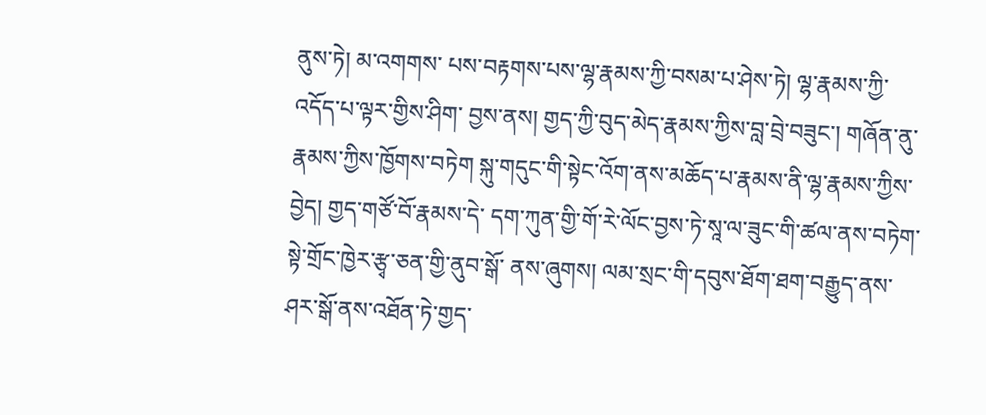ནུས་ཏེ། མ་འགགས་ པས་བརྟགས་པས་ལྷ་རྣམས་ཀྱི་བསམ་པ་ཤེས་ཏེ། ལྷ་རྣམས་ཀྱི་འདོད་པ་ལྟར་གྱིས་ཤིག་ བྱས་ནས། གྱད་ཀྱི་བུད་མེད་རྣམས་ཀྱིས་བླ་བྲེ་བཟུང་། གཞོན་ནུ་རྣམས་ཀྱིས་ཁྱོགས་བཏེག སྐུ་གདུང་གི་སྟེང་འོག་ནས་མཆོད་པ་རྣམས་ནི་ལྷ་རྣམས་ཀྱིས་བྱེད། གྱད་གཙོ་བོ་རྣམས་དེ་ དག་ཀུན་གྱི་གོ་རེ་ལོང་བྱས་ཏེ་སཱ་ལ་ཟུང་གི་ཚལ་ནས་བཏེག་སྟེ་གྲོང་ཁྱེར་རྩྭ་ཅན་གྱི་ནུབ་སྒོ་ ནས་ཞུགས། ལམ་སྲང་གི་དབུས་ཐོག་ཐག་བརྒྱུད་ནས་ཤར་སྒོ་ནས་འཐོན་ཏེ་གྱད་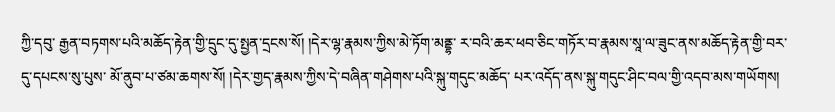ཀྱི་དབུ་ རྒྱན་བཏགས་པའི་མཆོད་རྟེན་གྱི་དྲུང་དུ་སྤྱན་དྲངས་སོ། །དེར་ལྷ་རྣམས་ཀྱིས་མེ་ཏོག་མནྡྷ་ ར་བའི་ཆར་ཕབ་ཅིང་གཏོར་བ་རྣམས་སཱ་ལ་ཟུང་ནས་མཆོད་རྟེན་གྱི་བར་དུ་དཔངས་སུ་པུས་ མོ་ནུབ་པ་ཙམ་ཆགས་སོ། །དེར་གྱད་རྣམས་ཀྱིས་དེ་བཞིན་གཤེགས་པའི་སྐུ་གདུང་མཆོད་ པར་འདོད་ནས་སྐུ་གདུང་ཤིང་བལ་གྱི་འདབ་མས་གཡོགས།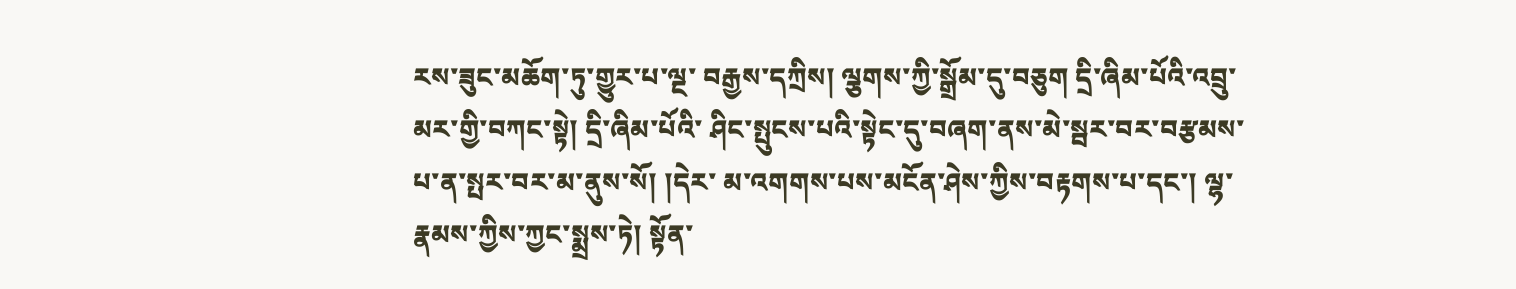རས་ཟུང་མཆོག་ཏུ་གྱུར་པ་ལྔ་ བརྒྱས་དཀྲིས། ལྕགས་ཀྱི་སྒྲོམ་དུ་བཅུག དྲི་ཞིམ་པོའི་འབྲུ་མར་གྱི་བཀང་སྟེ། དྲི་ཞིམ་པོའི་ ཤིང་སྤུངས་པའི་སྟེང་དུ་བཞག་ནས་མེ་སྦར་བར་བརྩམས་པ་ན་སྤར་བར་མ་ནུས་སོ། །དེར་ མ་འགགས་པས་མངོན་ཤེས་ཀྱིས་བརྟགས་པ་དང་། ལྷ་རྣམས་ཀྱིས་ཀྱང་སྨྲས་ཏེ། སྟོན་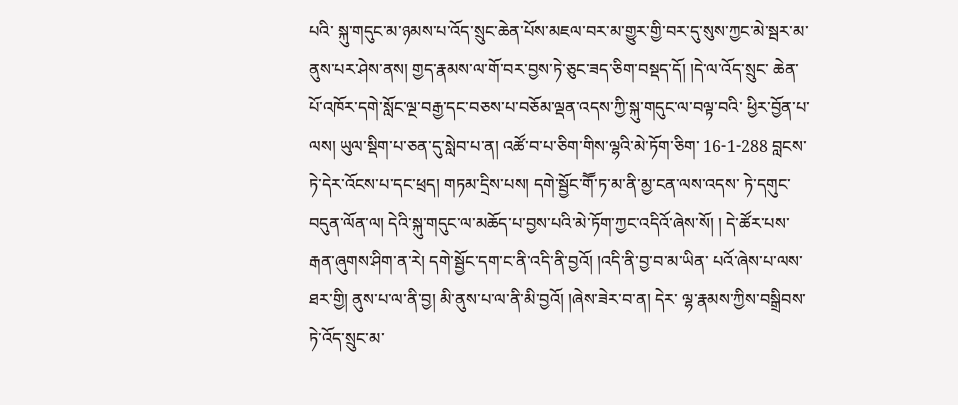པའི་ སྐུ་གདུང་མ་ཉམས་པ་འོད་སྲུང་ཆེན་པོས་མཇལ་བར་མ་གྱུར་གྱི་བར་དུ་སུས་ཀྱང་མེ་སྦར་མ་ ནུས་པར་ཤེས་ནས། གྱད་རྣམས་ལ་གོ་བར་བྱས་ཏེ་ཅུང་ཟད་ཅིག་བསྡད་དོ། །དེ་ལ་འོད་སྲུང་ ཆེན་པོ་འཁོར་དགེ་སློང་ལྔ་བརྒྱ་དང་བཅས་པ་བཅོམ་ལྡན་འདས་ཀྱི་སྐུ་གདུང་ལ་བལྟ་བའི་ ཕྱིར་བྱོན་པ་ལས། ཡུལ་སྡིག་པ་ཅན་དུ་སླེབ་པ་ན། འཚོ་བ་པ་ཅིག་གིས་ལྷའི་མེ་ཏོག་ཅིག་ 16-1-288 བླངས་ཏེ་དེར་འོངས་པ་དང་ཕྲད། གཏམ་དྲིས་པས། དགེ་སྦྱོང་གཽ་ཏ་མ་ནི་མྱ་ངན་ལས་འདས་ ཏེ་དགུང་བདུན་ལོན་ལ། དེའི་སྐུ་གདུང་ལ་མཆོད་པ་བྱས་པའི་མེ་ཏོག་ཀྱང་འདིའོ་ཞེས་སོ། ། དེ་ཚོར་པས་རྒན་ཞུགས་ཤིག་ན་རེ། དགེ་སྦྱོང་དག་ང་ནི་འདི་ནི་བྱའོ། །འདི་ནི་བྱ་བ་མ་ཡིན་ པའོ་ཞེས་པ་ལས་ཐར་གྱི། ནུས་པ་ལ་ནི་བྱ། མི་ནུས་པ་ལ་ནི་མི་བྱའོ། །ཞེས་ཟེར་བ་ན། དེར་ ལྷ་རྣམས་ཀྱིས་བསྒྲིབས་ཏེ་འོད་སྲུང་མ་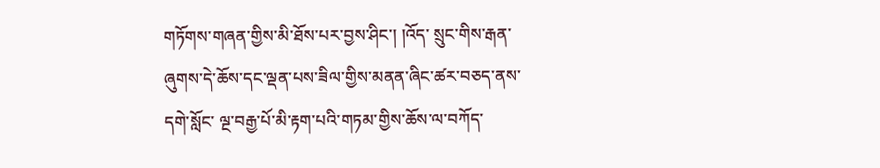གཏོགས་གཞན་གྱིས་མི་ཐོས་པར་བྱས་ཤིང་། །འོད་ སྲུང་གིས་རྒན་ཞུགས་དེ་ཆོས་དང་ལྡན་པས་ཟིལ་གྱིས་མནན་ཞིང་ཚར་བཅད་ནས་དགེ་སློང་ ལྔ་བརྒྱ་པོ་མི་རྟག་པའི་གཏམ་གྱིས་ཆོས་ལ་བཀོད་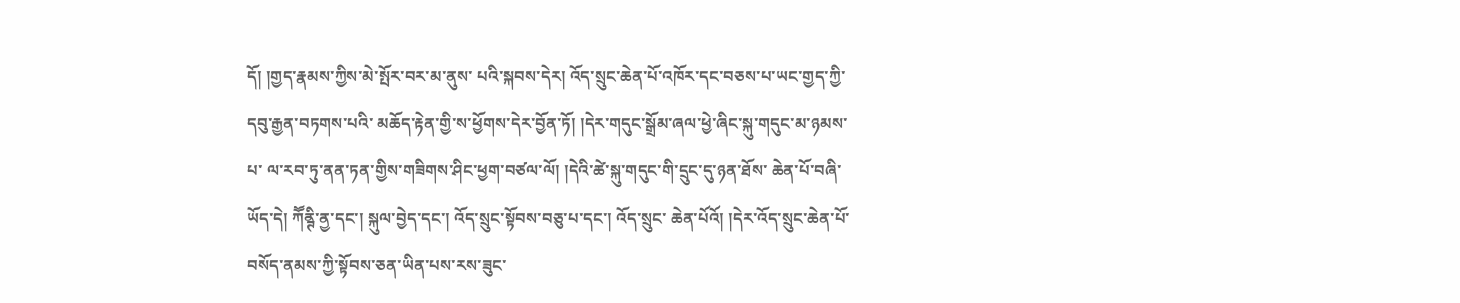དོ། །གྱད་རྣམས་ཀྱིས་མེ་སྤོར་བར་མ་ནུས་ པའི་སྐབས་དེར། འོད་སྲུང་ཆེན་པོ་འཁོར་དང་བཅས་པ་ཡང་གྱད་ཀྱི་དབུ་རྒྱན་བཏགས་པའི་ མཆོད་རྟེན་གྱི་ས་ཕྱོགས་དེར་བྱོན་ཏོ། །དེར་གདུང་སྒྲོམ་ཞལ་ཕྱེ་ཞིང་སྐུ་གདུང་མ་ཉམས་པ་ ལ་རབ་ཏུ་ནན་ཏན་གྱིས་གཟིགས་ཤིང་ཕྱག་བཙལ་ལོ། །དེའི་ཚེ་སྐུ་གདུང་གི་དྲུང་དུ་ཉན་ཐོས་ ཆེན་པོ་བཞི་ཡོད་དེ། ཀཽནྚི་ནྱ་དང་། སྐུལ་བྱེད་དང་། འོད་སྲུང་སྟོབས་བཅུ་པ་དང་། འོད་སྲུང་ ཆེན་པོའོ། །དེར་འོད་སྲུང་ཆེན་པོ་བསོད་ནམས་ཀྱི་སྟོབས་ཅན་ཡིན་པས་རས་ཟུང་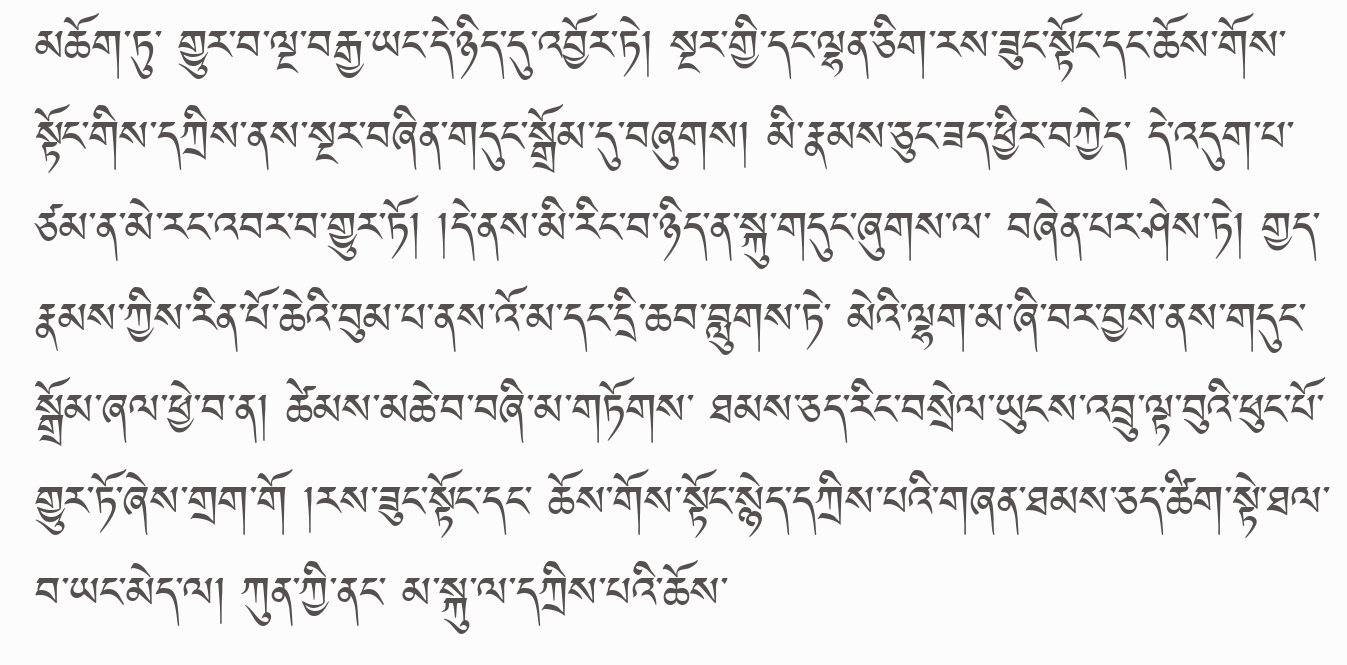མཆོག་ཏུ་ གྱུར་བ་ལྔ་བརྒྱ་ཡང་དེ་ཉིད་དུ་འབྱོར་ཏེ། སྔར་གྱི་དང་ལྷན་ཅིག་རས་ཟུང་སྟོང་དང་ཆོས་གོས་ སྟོང་གིས་དཀྲིས་ནས་སྔར་བཞིན་གདུང་སྒྲོམ་དུ་བཞུགས། མི་རྣམས་ཅུང་ཟད་ཕྱིར་བཀྱེད་ དེ་འདུག་པ་ཙམ་ན་མེ་རང་འབར་བ་གྱུར་ཏོ། །དེ་ནས་མི་རིང་བ་ཉིད་ན་སྐུ་གདུང་ཞུགས་ལ་ བཞེན་པར་ཤེས་ཏེ། གྱད་རྣམས་ཀྱིས་རིན་པོ་ཆེའི་བུམ་པ་ནས་འོ་མ་དང་དྲི་ཆབ་བླུགས་ཏེ་ མེའི་ལྷག་མ་ཞི་བར་བྱས་ནས་གདུང་སྒྲོམ་ཞལ་ཕྱེ་བ་ན། ཚེམས་མཆེ་བ་བཞི་མ་གཏོགས་ ཐམས་ཅད་རིང་བསྲེལ་ཡུངས་འབྲུ་ལྟ་བུའི་ཕུང་པོ་གྱུར་ཏོ་ཞེས་གྲག་གོ །རས་ཟུང་སྟོང་དང་ ཆོས་གོས་སྟོང་སྙེད་དཀྲིས་པའི་གཞན་ཐམས་ཅད་ཚིག་སྟེ་ཐལ་བ་ཡང་མེད་ལ། ཀུན་ཀྱི་ནང་ མ་སྐུ་ལ་དཀྲིས་པའི་ཆོས་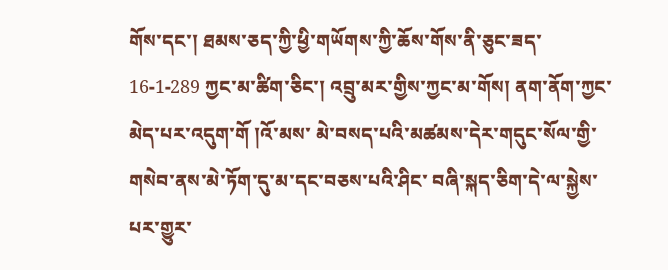གོས་དང་། ཐམས་ཅད་ཀྱི་ཕྱི་གཡོགས་ཀྱི་ཆོས་གོས་ནི་ཅུང་ཟད་ 16-1-289 ཀྱང་མ་ཚིག་ཅིང་། འབྲུ་མར་གྱིས་ཀྱང་མ་གོས། ནག་ནོག་ཀྱང་མེད་པར་འདུག་གོ །འོ་མས་ མེ་བསད་པའི་མཚམས་དེར་གདུང་སོལ་གྱི་གསེབ་ནས་མེ་ཏོག་དུ་མ་དང་བཅས་པའི་ཤིང་ བཞི་སྐད་ཅིག་དེ་ལ་སྐྱེས་པར་གྱུར་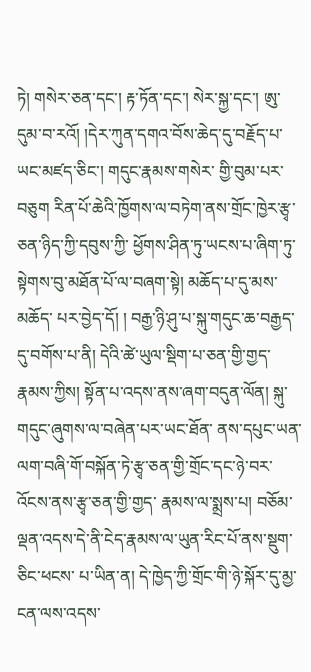ཏེ། གསེར་ཅན་དང་། རྟ་ཏོན་དང་། སེར་སྐྱ་དང་། ཨུ་ དུམ་བ་རའོ། །དེར་ཀུན་དགའ་བོས་ཆེད་དུ་བརྗོད་པ་ཡང་མཛད་ཅིང་། གདུང་རྣམས་གསེར་ གྱི་བུམ་པར་བཅུག རིན་པོ་ཆེའི་ཁྱོགས་ལ་བཏེག་ནས་གྲོང་ཁྱེར་རྩྭ་ཅན་ཉིད་ཀྱི་དབུས་ཀྱི་ ཕྱོགས་ཤིན་ཏུ་ཡངས་པ་ཞིག་ཏུ་སྟེགས་བུ་མཐོན་པོ་ལ་བཞག་སྟེ། མཆོད་པ་དུ་མས་མཆོད་ པར་བྱེད་དོ། ། བརྒྱ་ཉི་ཤུ་པ་སྐུ་གདུང་ཆ་བརྒྱད་དུ་བགོས་པ་ནི། དེའི་ཚེ་ཡུལ་སྡིག་པ་ཅན་གྱི་གྱད་ རྣམས་ཀྱིས། སྟོན་པ་འདས་ནས་ཞག་བདུན་ལོན། སྐུ་གདུང་ཞུགས་ལ་བཞེན་པར་ཡང་ཐོན་ ནས་དཔུང་ཡན་ལག་བཞི་གོ་བསྐོན་ཏེ་རྩྭ་ཅན་གྱི་གྲོང་དང་ཉེ་བར་འོངས་ནས་རྩྭ་ཅན་གྱི་གྱད་ རྣམས་ལ་སྨྲས་པ། བཅོམ་ལྡན་འདས་དེ་ནི་ངེད་རྣམས་ལ་ཡུན་རིང་པོ་ནས་སྡུག་ཅིང་ཕངས་ པ་ཡིན་ན། དེ་ཁྱེད་ཀྱི་གྲོང་གི་ཉེ་སྐོར་དུ་མྱ་ངན་ལས་འདས་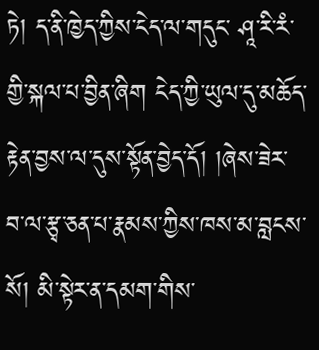ཏེ། ད་ནི་ཁྱེད་ཀྱིས་ངེད་ལ་གདུང་ ཤཱ་རི་རཾ་གྱི་སྐལ་པ་བྱིན་ཞིག ངེད་ཀྱི་ཡུལ་དུ་མཆོད་རྟེན་བྱས་ལ་དུས་སྟོན་བྱེད་དོ། །ཞེས་ཟེར་ བ་ལ་རྩྭ་ཅན་པ་རྣམས་ཀྱིས་ཁས་མ་བླངས་སོ། མི་སྟེར་ན་དམག་གིས་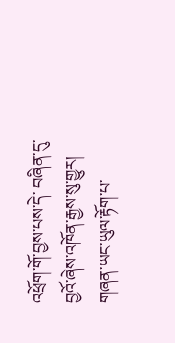འཕྲོག་གོ་བྱས་པས་དེ་ བཞིན་དུ་བྱའོ་ཞེས་འཁོན་རྒྱས་སུ་གྱུར། གཞན་ཡང་ཡུལ་རྟོག་པ་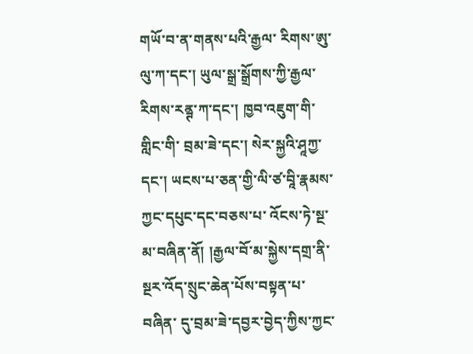གཡོ་བ་ན་གནས་པའི་རྒྱལ་ རིགས་ཨུ་ལུ་ཀ་དང་། ཡུལ་སྒྲ་སྒྲོགས་ཀྱི་རྒྱལ་རིགས་རནྚ་ཀ་དང་། ཁྱབ་འཇུག་གི་གླིང་གི་ བྲམ་ཟེ་དང་། སེར་སྐྱའི་ཤཱཀྱ་དང་། ཡངས་པ་ཅན་གྱི་ལི་ཙ་བཱི་རྣམས་ཀྱང་དཔུང་དང་བཅས་པ་ འོངས་ཏེ་སྔ་མ་བཞིན་ནོ། །རྒྱལ་བོ་མ་སྐྱེས་དགྲ་ནི་སྔར་འོད་སྲུང་ཆེན་པོས་བསྟན་པ་བཞིན་ དུ་བྲམ་ཟེ་དབྱར་བྱེད་ཀྱིས་ཀྱང་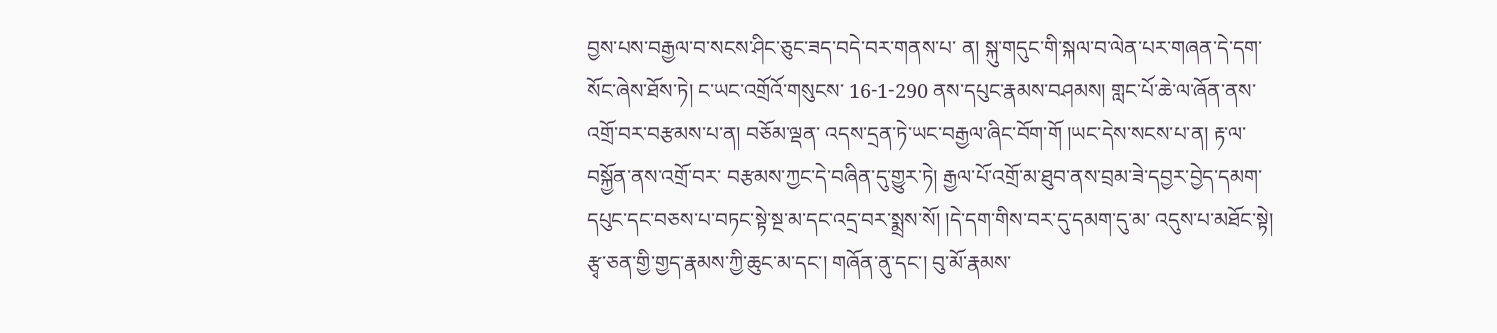བྱས་པས་བརྒྱལ་བ་སངས་ཤིང་ཅུང་ཟད་བདེ་བར་གནས་པ་ ན། སྐུ་གདུང་གི་སྐལ་བ་ལེན་པར་གཞན་དེ་དག་སོང་ཞེས་ཐོས་ཏེ། ང་ཡང་འགྲོའོ་གསུངས་ 16-1-290 ནས་དཔུང་རྣམས་བཤམས། གླང་པོ་ཆེ་ལ་ཞོན་ནས་འགྲོ་བར་བརྩམས་པ་ན། བཅོམ་ལྡན་ འདས་དྲན་ཏེ་ཡང་བརྒྱལ་ཞིང་བོག་གོ །ཡང་དེས་སངས་པ་ན། རྟ་ལ་བསྐྱོན་ནས་འགྲོ་བར་ བརྩམས་ཀྱང་དེ་བཞིན་དུ་གྱུར་ཏེ། རྒྱལ་པོ་འགྲོ་མ་ཐུབ་ནས་བྲམ་ཟེ་དབྱར་བྱེད་དམག་ དཔུང་དང་བཅས་པ་བཏང་སྟེ་སྔ་མ་དང་འདྲ་བར་སྨྲས་སོ། །དེ་དག་གིས་བར་དུ་དམག་དུ་མ་ འདུས་པ་མཐོང་སྟེ། རྩྭ་ཅན་གྱི་གྱད་རྣམས་ཀྱི་ཆུང་མ་དང་། གཞོན་ནུ་དང་། བུ་མོ་རྣམས་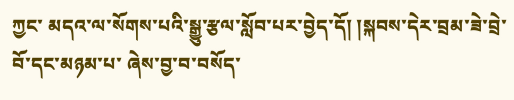ཀྱང་ མདའ་ལ་སོགས་པའི་སྒྱུ་རྩལ་སློབ་པར་བྱེད་དོ། །སྐབས་དེར་བྲམ་ཟེ་བྲེ་བོ་དང་མཉམ་པ་ ཞེས་བྱ་བ་བསོད་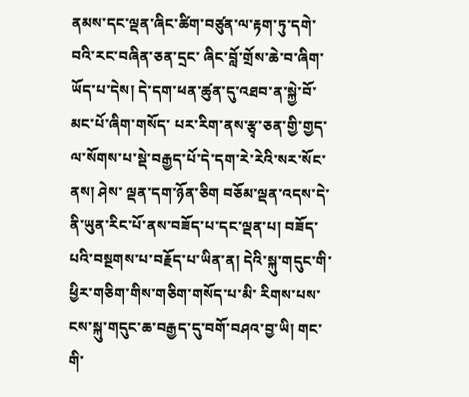ནམས་དང་ལྡན་ཞིང་ཚིག་བཙུན་ལ་རྟག་ཏུ་དགེ་བའི་རང་བཞིན་ཅན་དྲང་ ཞིང་བློ་གྲོས་ཆེ་བ་ཞིག་ཡོད་པ་དེས། དེ་དག་ཕན་ཚུན་དུ་འཐབ་ན་སྐྱེ་བོ་མང་པོ་ཞིག་གསོད་ པར་རིག་ནས་རྩྭ་ཅན་གྱི་གྱད་ལ་སོགས་པ་སྡེ་བརྒྱད་པོ་དེ་དག་རེ་རེའི་སར་སོང་ནས། ཤེས་ ལྡན་དག་ཉོན་ཅིག བཅོམ་ལྡན་འདས་དེ་ནི་ཡུན་རིང་པོ་ནས་བཟོད་པ་དང་ལྡན་པ། བཟོད་ པའི་བསྔགས་པ་བརྗོད་པ་ཡིན་ན། དེའི་སྐུ་གདུང་གི་ཕྱིར་གཅིག་གིས་གཅིག་གསོད་པ་མི་ རིགས་པས་ངས་སྐུ་གདུང་ཆ་བརྒྱད་དུ་བགོ་བཤའ་བྱ་ཡི། གང་གི་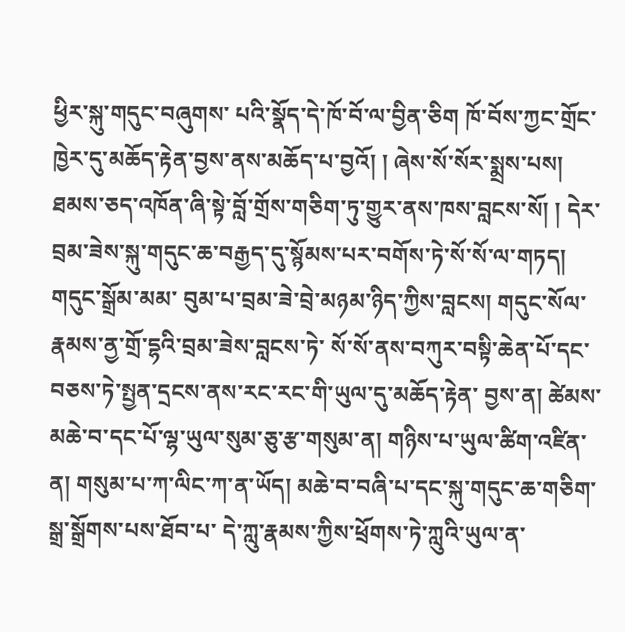ཕྱིར་སྐུ་གདུང་བཞུགས་ པའི་སྣོད་དེ་ཁོ་བོ་ལ་བྱིན་ཅིག ཁོ་བོས་ཀྱང་གྲོང་ཁྱེར་དུ་མཆོད་རྟེན་བྱས་ནས་མཆོད་པ་བྱའོ། ། ཞེས་སོ་སོར་སྨྲས་པས། ཐམས་ཅད་འཁོན་ཞི་སྟེ་བློ་གྲོས་གཅིག་ཏུ་གྱུར་ནས་ཁས་བླངས་སོ། ། དེར་བྲམ་ཟེས་སྐུ་གདུང་ཆ་བརྒྱད་དུ་སྙོམས་པར་བགོས་ཏེ་སོ་སོ་ལ་གཏད། གདུང་སྒྲོམ་མམ་ བུམ་པ་བྲམ་ཟེ་བྲེ་མཉམ་ཉིད་ཀྱིས་བླངས། གདུང་སོལ་རྣམས་ནྱ་གྲོ་དྷའི་བྲམ་ཟེས་བླངས་ཏེ་ སོ་སོ་ནས་བཀུར་བསྟི་ཆེན་པོ་དང་བཅས་ཏེ་སྤྱན་དྲངས་ནས་རང་རང་གི་ཡུལ་དུ་མཆོད་རྟེན་ བྱས་ན། ཚེམས་མཆེ་བ་དང་པོ་ལྷ་ཡུལ་སུམ་ཅུ་རྩ་གསུམ་ན། གཉིས་པ་ཡུལ་ཚིག་འཛིན་ན། གསུམ་པ་ཀ་ལིང་ཀ་ན་ཡོད། མཆེ་བ་བཞི་པ་དང་སྐུ་གདུང་ཆ་གཅིག་སྒྲ་སྒྲོགས་པས་ཐོབ་པ་ དེ་ཀླུ་རྣམས་ཀྱིས་ཕྲོགས་ཏེ་ཀླུའི་ཡུལ་ན་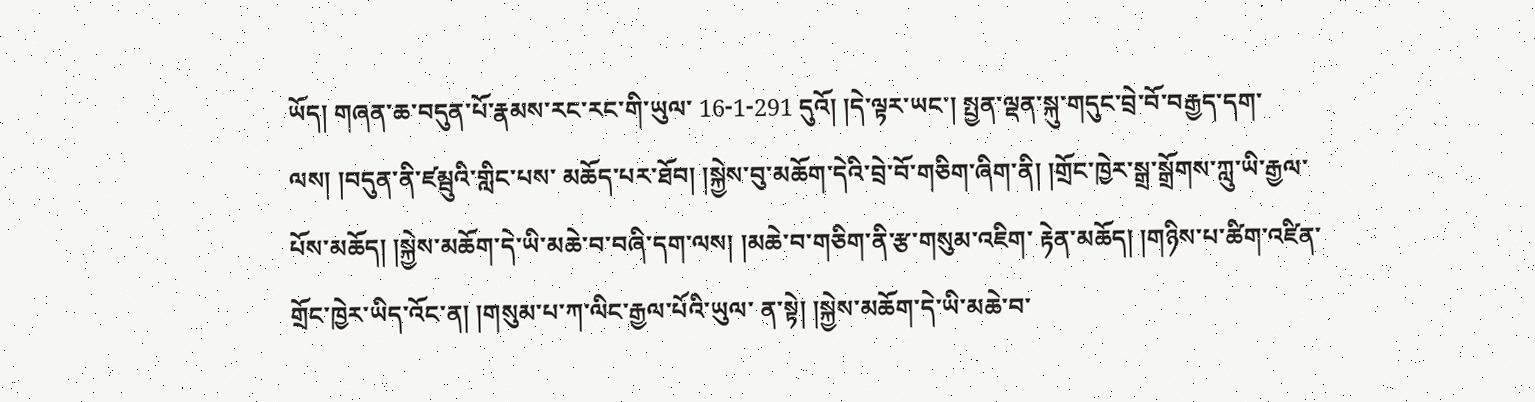ཡོད། གཞན་ཆ་བདུན་པོ་རྣམས་རང་རང་གི་ཡུལ་ 16-1-291 དུའོ། །དེ་ལྟར་ཡང་། སྤྱན་ལྡན་སྐུ་གདུང་བྲེ་བོ་བརྒྱད་དག་ལས། །བདུན་ནི་ཛམྦུའི་གླིང་པས་ མཆོད་པར་ཐོབ། །སྐྱེས་བུ་མཆོག་དེའི་བྲེ་བོ་གཅིག་ཞིག་ནི། །གྲོང་ཁྱེར་སྒྲ་སྒྲོགས་ཀླུ་ཡི་རྒྱལ་ པོས་མཆོད། །སྐྱེས་མཆོག་དེ་ཡི་མཆེ་བ་བཞི་དག་ལས། །མཆེ་བ་གཅིག་ནི་རྩ་གསུམ་འཇིག་ རྟེན་མཆོད། །གཉིས་པ་ཚིག་འཛིན་གྲོང་ཁྱེར་ཡིད་འོང་ན། །གསུམ་པ་ཀ་ལིང་རྒྱལ་པོའི་ཡུལ་ ན་སྟེ། །སྐྱེས་མཆོག་དེ་ཡི་མཆེ་བ་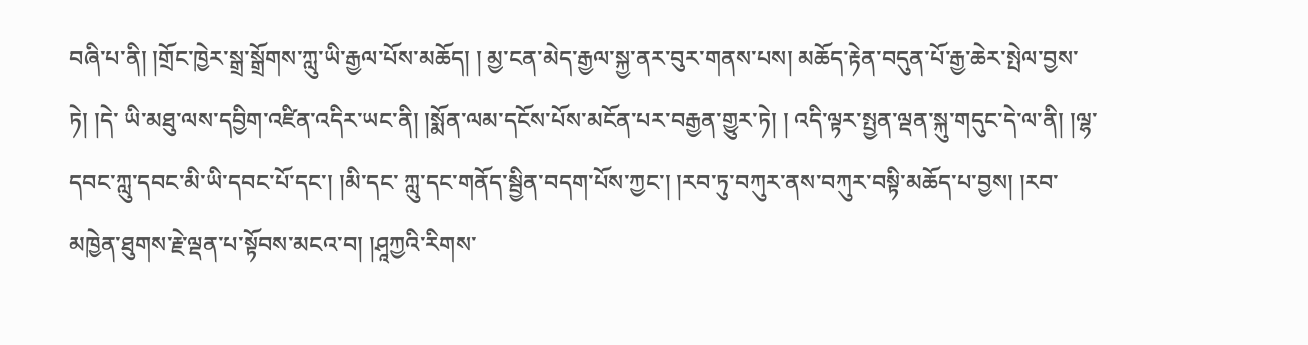བཞི་པ་ནི། །གྲོང་ཁྱེར་སྒྲ་སྒྲོགས་ཀླུ་ཡི་རྒྱལ་པོས་མཆོད། ། མྱ་ངན་མེད་རྒྱལ་སྐྱ་ནར་བུར་གནས་པས། མཆོད་རྟེན་བདུན་པོ་རྒྱ་ཆེར་སྤེལ་བྱས་ཏེ། །དེ་ ཡི་མཐུ་ལས་དབྱིག་འཛིན་འདིར་ཡང་ནི། །སྨོན་ལམ་དངོས་པོས་མངོན་པར་བརྒྱན་གྱུར་ཏེ། ། འདི་ལྟར་སྤྱན་ལྡན་སྐུ་གདུང་དེ་ལ་ནི། །ལྷ་དབང་ཀླུ་དབང་མི་ཡི་དབང་པོ་དང་། །མི་དང་ ཀླུ་དང་གནོད་སྦྱིན་བདག་པོས་ཀྱང་། །རབ་ཏུ་བཀུར་ནས་བཀུར་བསྟི་མཆོད་པ་བྱས། །རབ་ མཁྱེན་ཐུགས་རྗེ་ལྡན་པ་སྟོབས་མངའ་བ། །ཤཱཀྱའི་རིགས་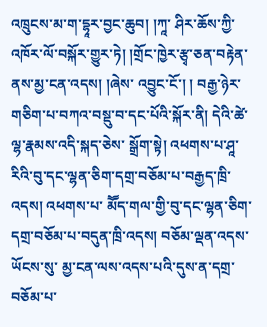འཁྲུངས་མ་ག་དྷཱར་བྱང་ཆུབ། །ཀཱ་ ཤིར་ཆོས་ཀྱི་འཁོར་ལོ་བསྐོར་གྱུར་ཏེ། །གྲོང་ཁྱེར་རྩྭ་ཅན་བརྟེན་ནས་མྱ་ངན་འདས། །ཞེས་ འབྱུང་ངོ་། ། བརྒྱ་ཉེར་གཅིག་པ་བཀའ་བསྡུ་བ་དང་པོའི་སྐོར་ནི། དེའི་ཚེ་ལྷ་རྣམས་འདི་སྐད་ཅེས་ སྒྲོག་སྟེ། འཕགས་པ་ཤཱ་རིའི་བུ་དང་ལྷན་ཅིག་དགྲ་བཅོམ་པ་བརྒྱད་ཁྲི་འདས། འཕགས་པ་ མཽད་གལ་གྱི་བུ་དང་ལྷན་ཅིག་དགྲ་བཅོམ་པ་བདུན་ཁྲི་འདས། བཅོམ་ལྡན་འདས་ཡོངས་སུ་ མྱ་ངན་ལས་འདས་པའི་དུས་ན་དགྲ་བཅོམ་པ་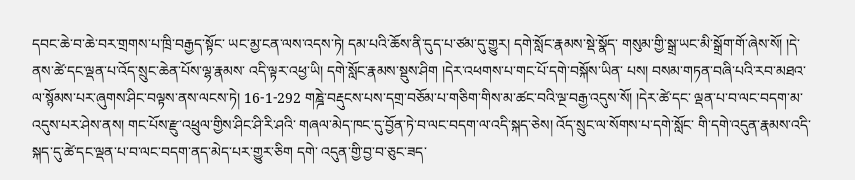དབང་ཆེ་བ་ཆེ་བར་གྲགས་པ་ཁྲི་བརྒྱད་སྟོང་ ཡང་མྱ་ངན་ལས་འདས་ཏེ། དམ་པའི་ཆོས་ནི་དུད་པ་ཙམ་དུ་གྱུར། དགེ་སློང་རྣམས་སྡེ་སྣོད་ གསུམ་གྱི་སྒྲ་ཡང་མི་སྒྲོག་གོ་ཞེས་སོ། །དེ་ནས་ཚེ་དང་ལྡན་པ་འོད་སྲུང་ཆེན་པོས་ལྷ་རྣམས་ འདི་ལྟར་འཕྱ་ཡི། དགེ་སློང་རྣམས་སྡུས་ཤིག །དེར་འཕགས་པ་གང་པོ་དགེ་བསྐོས་ཡིན་ པས། བསམ་གཏན་བཞི་པའི་རབ་མཐའ་ལ་སྙོམས་པར་ཞུགས་ཤིང་བལྟས་ནས་ལངས་ཏེ། 16-1-292 གཎྜེ་བརྡུངས་པས་དགྲ་བཅོམ་པ་གཅིག་གིས་མ་ཚང་བའི་ལྔ་བརྒྱ་འདུས་སོ། །དེར་ཚེ་དང་ ལྡན་པ་བ་ལང་བདག་མ་འདུས་པར་ཤེས་ནས། གང་པོས་རྫུ་འཕྲུལ་གྱིས་ཤིང་ཤི་རི་ཤའི་ གཞལ་མེད་ཁང་དུ་བྱོན་ཏེ་བ་ལང་བདག་ལ་འདི་སྐད་ཅེས། འོད་སྲུང་ལ་སོགས་པ་དགེ་སློང་ གི་དགེ་འདུན་རྣམས་འདི་སྐད་དུ་ཚེ་དང་ལྡན་པ་བ་ལང་བདག་ནད་མེད་པར་གྱུར་ཅིག དགེ་ འདུན་གྱི་བྱ་བ་ཅུང་ཟད་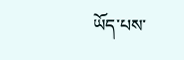ཡོད་པས་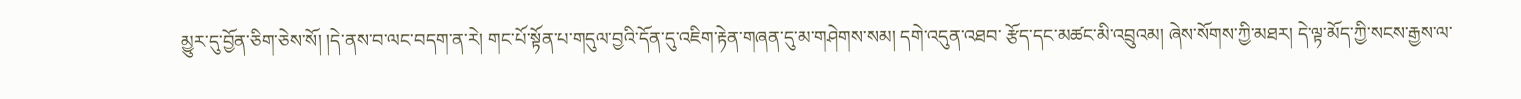མྱུར་དུ་བྱོན་ཅིག་ཅེས་སོ། །དེ་ནས་བ་ལང་བདག་ན་རེ། གང་པོ་སྟོན་པ་གདུལ་བྱའི་དོན་དུ་འཇིག་རྟེན་གཞན་དུ་མ་གཤེགས་སམ། དགེ་འདུན་འཐབ་ རྩོད་དང་མཚང་མི་འབྲུའམ། ཞེས་སོགས་ཀྱི་མཐར། དེ་ལྟ་མོད་ཀྱི་སངས་རྒྱས་ལ་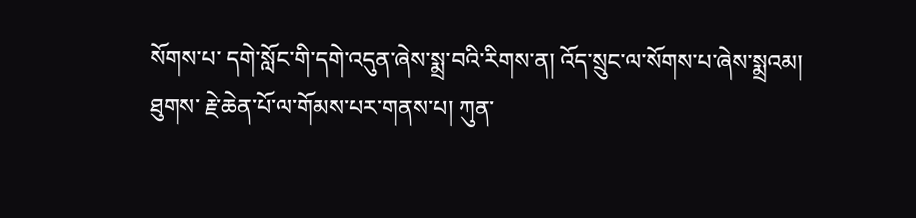སོགས་པ་ དགེ་སློང་གི་དགེ་འདུན་ཞེས་སྨྲ་བའི་རིགས་ན། འོད་སྲུང་ལ་སོགས་པ་ཞེས་སྨྲའམ། ཐུགས་ རྗེ་ཆེན་པོ་ལ་གོམས་པར་གནས་པ། ཀུན་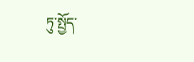ཏུ་སྤྱོད་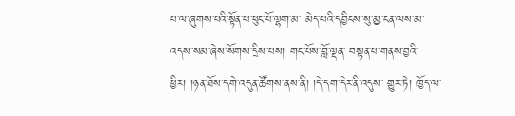པ་ལ་ཞུགས་པའི་སྟོན་པ་ཕུང་པོ་ལྷག་མ་ མེད་པའི་དབྱིངས་སུ་མྱ་ངན་ལས་མ་འདས་སམ་ཞེས་སོགས་དྲིས་པས། གང་པོས་བློ་ལྡན་ བསྟན་པ་གནས་བྱའི་ཕྱིར། །ཉན་ཐོས་དགེ་འདུན་ཚོགས་ནས་ནི། །དེ་དག་དེར་ནི་འདུས་ གྱུར་ཏེ། ཁྱོད་ལ་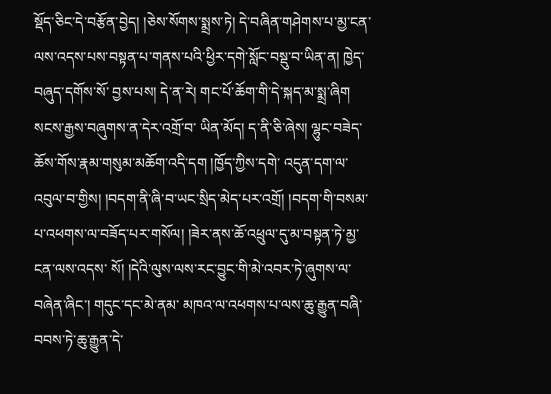སྡོད་ཅིང་དེ་བརྩོན་བྱེད། །ཅེས་སོགས་སྨྲས་ཏེ། དེ་བཞིན་གཤེགས་པ་མྱ་ངན་ ལས་འདས་པས་བསྟན་པ་གནས་པའི་ཕྱིར་དགེ་སློང་བསྡུ་བ་ཡིན་ན། ཁྱེད་བཞུད་དགོས་སོ་ བྱས་པས། དེ་ན་རེ། གང་པོ་ཆོག་གི་དེ་སྐད་མ་སྨྲ་ཞིག སངས་རྒྱས་བཞུགས་ན་དེར་འགྲོ་བ་ ཡིན་མོད། ད་ནི་ཅི་ཞེས། ལྷུང་བཟེད་ཆོས་གོས་རྣམ་གསུམ་མཆོག་འདི་དག །ཁྱོད་ཀྱིས་དགེ་ འདུན་དག་ལ་འབུལ་བ་གྱིས། །བདག་ནི་ཞི་བ་ཡང་སྲིད་མེད་པར་འགྲོ། །བདག་གི་བསམ་ པ་འཕགས་ལ་བཟོད་པར་གསོལ། །ཟེར་ནས་ཆོ་འཕྲུལ་དུ་མ་བསྟན་ཏེ་མྱ་ངན་ལས་འདས་ སོ། །དེའི་ལུས་ལས་རང་བྱུང་གི་མེ་འབར་ཏེ་ཞུགས་ལ་བཞེན་ཞིང་། གདུང་དང་མེ་ནམ་ མཁའ་ལ་འཕགས་པ་ལས་ཆུ་རྒྱུན་བཞི་བབས་ཏེ་ཆུ་རྒྱུན་དེ་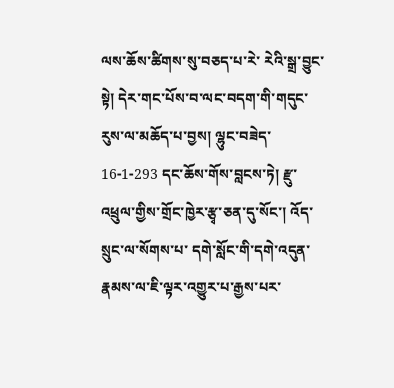ལས་ཆོས་ཚིགས་སུ་བཅད་པ་རེ་ རེའི་སྒྲ་བྱུང་སྟེ། དེར་གང་པོས་བ་ལང་བདག་གི་གདུང་རུས་ལ་མཆོད་པ་བྱས། ལྷུང་བཟེད་ 16-1-293 དང་ཆོས་གོས་བླངས་ཏེ། རྫུ་འཕྲུལ་གྱིས་གྲོང་ཁྱེར་རྩྭ་ཅན་དུ་སོང་། འོད་སྲུང་ལ་སོགས་པ་ དགེ་སློང་གི་དགེ་འདུན་རྣམས་ལ་ཇི་ལྟར་འགྱུར་པ་རྒྱས་པར་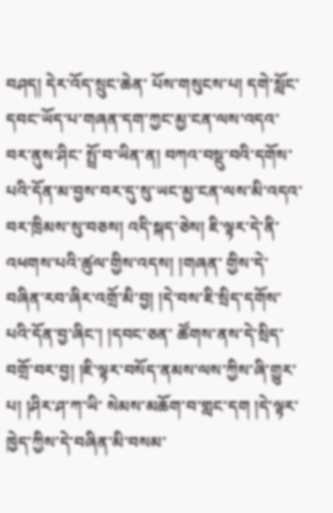བཤད། དེར་འོད་སྲུང་ཆེན་ པོས་གསུངས་པ། དགེ་སློང་དབང་ཡོད་པ་གཞན་དག་ཀྱང་མྱ་ངན་ལས་འདའ་བར་ནུས་ཤིང་ སྤྲོ་བ་ཡིན་ན། བཀའ་བསྡུ་བའི་དགོས་པའི་དོན་མ་བྱས་བར་དུ་སུ་ཡང་མྱ་ངན་ལས་མི་འདའ་ བར་ཁྲིམས་སུ་བཅས། འདི་སྐད་ཅེས། ཇི་ལྟར་དེ་ནི་འཕགས་པའི་ཚུལ་གྱིས་འདས། །གཞན་ གྱིས་དེ་བཞིན་རབ་ཞིར་འགྲོ་མི་བྱ། །དེ་བས་ཇི་སྲིད་དགོས་པའི་དོན་བྱ་ཞིང་། །དབང་ཅན་ ཚོགས་ནས་དེ་སྲིད་བགྲོ་བར་བྱ། །ཇི་ལྟར་བསོད་ནམས་ལས་ཀྱིས་ཞི་གྱུར་པ། །ཤིར་ཤ་ཀ་ཡི་ སེམས་མཆོག་བ་གླང་དག །དེ་ལྟར་ཁྱེད་ཀྱིས་དེ་བཞིན་མི་བསམ་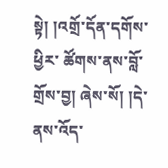སྟེ། །འགྲོ་དོན་དགོས་ཕྱིར་ ཚོགས་ནས་བློ་གྲོས་བྱ། ཞེས་སོ། །དེ་ནས་འོད་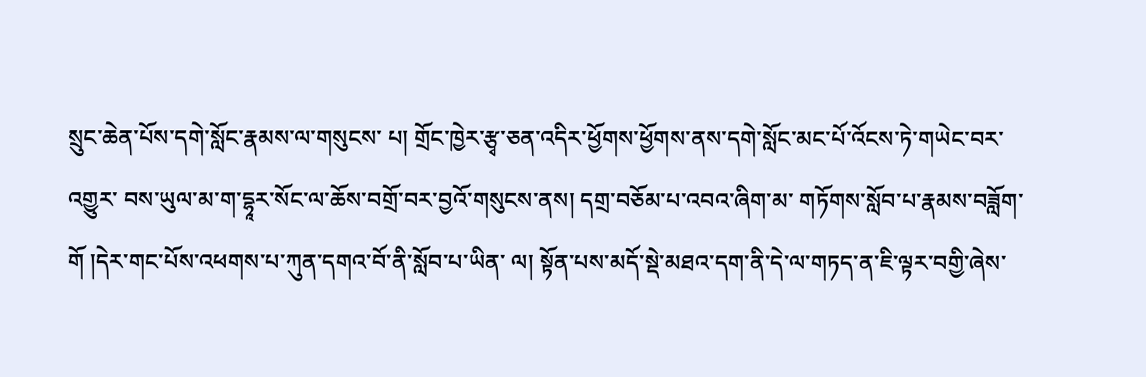སྲུང་ཆེན་པོས་དགེ་སློང་རྣམས་ལ་གསུངས་ པ། གྲོང་ཁྱེར་རྩྭ་ཅན་འདིར་ཕྱོགས་ཕྱོགས་ནས་དགེ་སློང་མང་པོ་འོངས་ཏེ་གཡེང་བར་འགྱུར་ བས་ཡུལ་མ་ག་དྷཱར་སོང་ལ་ཆོས་བགྲོ་བར་བྱའོ་གསུངས་ནས། དགྲ་བཅོམ་པ་འབའ་ཞིག་མ་ གཏོགས་སློབ་པ་རྣམས་བཟློག་གོ །དེར་གང་པོས་འཕགས་པ་ཀུན་དགའ་བོ་ནི་སློབ་པ་ཡིན་ ལ། སྟོན་པས་མདོ་སྡེ་མཐའ་དག་ནི་དེ་ལ་གཏད་ན་ཇི་ལྟར་བགྱི་ཞེས་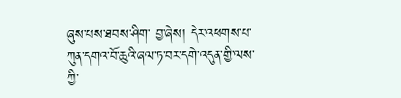ཞུས་པས་ཐབས་ཤིག་ བྱ་ཞེས། དེར་འཕགས་པ་ཀུན་དགའ་བོ་ཆུའི་ཞལ་ཏ་བར་དགེ་འདུན་གྱི་ལས་ཀྱི་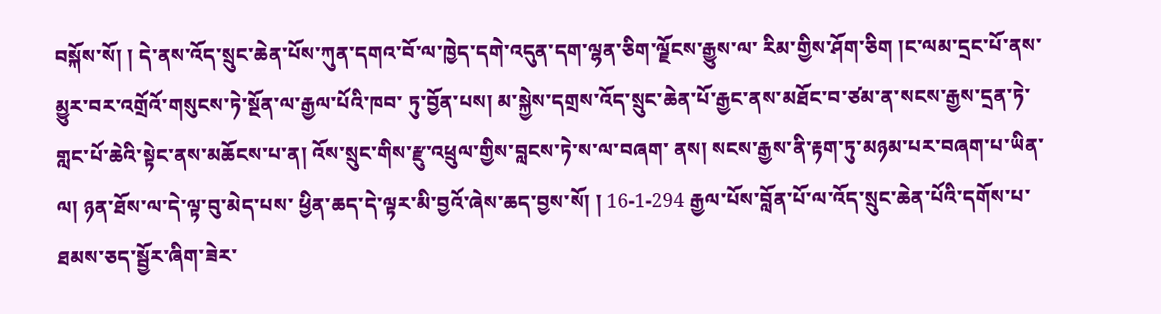བསྐོས་སོ། ། དེ་ནས་འོད་སྲུང་ཆེན་པོས་ཀུན་དགའ་བོ་ལ་ཁྱེད་དགེ་འདུན་དག་ལྷན་ཅིག་ལྗོངས་རྒྱུས་ལ་ རིམ་གྱིས་ཤོག་ཅིག །ང་ལམ་དྲང་པོ་ནས་མྱུར་བར་འགྲོའོ་གསུངས་ཏེ་སྔོན་ལ་རྒྱལ་པོའི་ཁབ་ ཏུ་བྱོན་པས། མ་སྐྱེས་དགྲས་འོད་སྲུང་ཆེན་པོ་རྒྱང་ནས་མཐོང་བ་ཙམ་ན་སངས་རྒྱས་དྲན་ཏེ་ གླང་པོ་ཆེའི་སྟེང་ནས་མཆོངས་པ་ན། འོས་སྲུང་གིས་རྫུ་འཕྲུལ་གྱིས་བླངས་ཏེ་ས་ལ་བཞག་ ནས། སངས་རྒྱས་ནི་རྟག་ཏུ་མཉམ་པར་བཞག་པ་ཡིན་ལ། ཉན་ཐོས་ལ་དེ་ལྟ་བུ་མེད་པས་ ཕྱིན་ཆད་དེ་ལྟར་མི་བྱའོ་ཞེས་ཆད་བྱས་སོ། ། 16-1-294 རྒྱལ་པོས་བློན་པོ་ལ་འོད་སྲུང་ཆེན་པོའི་དགོས་པ་ཐམས་ཅད་སྦྱོར་ཞིག་ཟེར་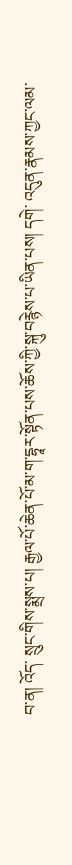བ་ན། འོད་ སྲུང་གིས་སྨྲས་པ། རྒྱལ་པོ་ཆེན་པོ་མ་ག་དྷཱར་སྟོན་པས་ཆོས་ཀྱི་སྐུ་བརྙེས་པ་ཡིན་པས། དགེ་ འདུན་རྣམས་ཀྱང་ལམ་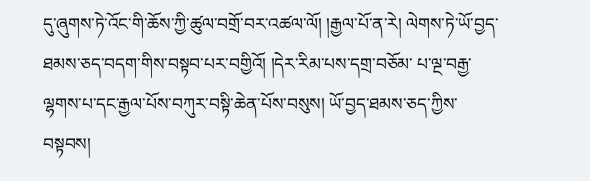དུ་ཞུགས་ཏེ་འོང་གི་ཆོས་ཀྱི་ཚུལ་བགྲོ་བར་འཚལ་ལོ། །རྒྱལ་པོ་ན་རེ། ལེགས་ཏེ་ཡོ་བྱད་ཐམས་ཅད་བདག་གིས་བསྟབ་པར་བགྱིའོ། །དེར་རིམ་པས་དགྲ་བཅོམ་ པ་ལྔ་བརྒྱ་ལྷགས་པ་དང་རྒྱལ་པོས་བཀུར་བསྟི་ཆེན་པོས་བསུས། ཡོ་བྱད་ཐམས་ཅད་ཀྱིས་ བསྟབས།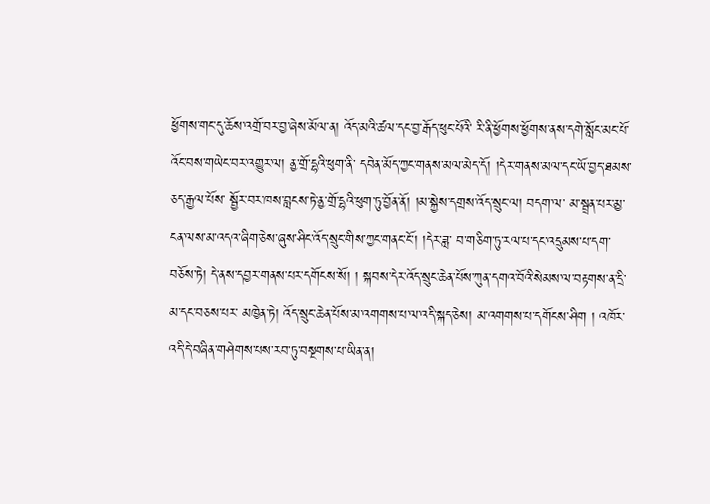ཕྱོགས་གང་དུ་ཆོས་འགྲོ་བར་བྱ་ཞེས་མོལ་ན། འོད་མའི་ཚལ་དང་བྱ་རྒོད་ཕུང་པོའི་ རི་ནི་ཕྱོགས་ཕྱོགས་ནས་དགེ་སློང་མང་པོ་འོང་བས་གཡེང་བར་འགྱུར་ལ། ནྱ་གྲོ་དྷའི་ཕུག་ནི་ དབེན་མོད་ཀྱང་གནས་མལ་མེད་དོ། །དེར་གནས་མལ་དང་ཡོ་བྱད་ཐམས་ཅད་རྒྱལ་པོས་ སྦྱོར་བར་ཁས་བླངས་ཏེ་ནྱ་གྲོ་དྷའི་ཕུག་ཏུ་བྱོན་ནོ། །མ་སྐྱེས་དགྲས་འོད་སྲུང་ལ། བདག་ལ་ མ་སྦྲན་པར་མྱ་ངན་ལས་མ་འདའ་ཞིག་ཅེས་ཞུས་ཤིང་འོད་སྲུང་གིས་ཀྱང་གནང་ངོ་། །དེར་ཟླ་ བ་གཅིག་ཏུ་རལ་པ་དང་འདྲུམས་པ་དག་བཅོས་ཏེ། དེ་ནས་དབྱར་གནས་པར་དགོངས་སོ། ། སྐབས་དེར་འོད་སྲུང་ཆེན་པོས་ཀུན་དགའ་བོའི་སེམས་ལ་བརྟགས་ན་དྲི་མ་དང་བཅས་པར་ མཁྱེན་ཏེ། འོད་སྲུང་ཆེན་པོས་མ་འགགས་པ་ལ་འདི་སྐད་ཅེས། མ་འགགས་པ་དགོངས་ཤིག ། འཁོར་འདི་དེ་བཞིན་གཤེགས་པས་རབ་ཏུ་བསྔགས་པ་ཡིན་ན།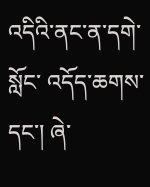འདིའི་ནང་ན་དགེ་སློང་ འདོད་ཆགས་དང་། ཞེ་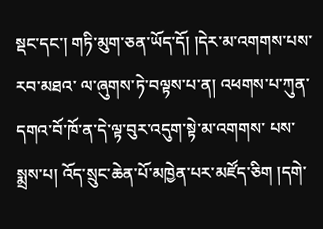སྡང་དང་། གཏི་མུག་ཅན་ཡོད་དོ། །དེར་མ་འགགས་པས་རབ་མཐའ་ ལ་ཞུགས་ཏེ་བལྟས་པ་ན། འཕགས་པ་ཀུན་དགའ་བོ་ཁོ་ན་དེ་ལྟ་བུར་འདུག་སྟེ་མ་འགགས་ པས་སྨྲས་པ། འོད་སྲུང་ཆེན་པོ་མཁྱེན་པར་མཛོད་ཅིག །དགེ་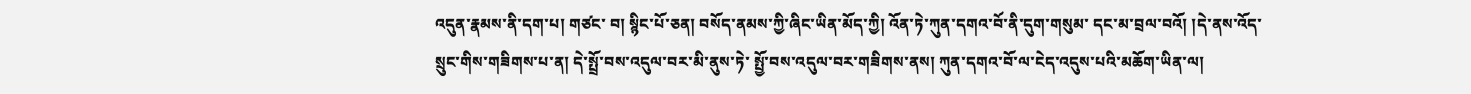འདུན་རྣམས་ནི་དག་པ། གཙང་ བ། སྙིང་པོ་ཅན། བསོད་ནམས་ཀྱི་ཞིང་ཡིན་མོད་ཀྱི། འོན་ཏེ་ཀུན་དགའ་བོ་ནི་དུག་གསུམ་ དང་མ་བྲལ་བའོ། །དེ་ནས་འོད་སྲུང་གིས་གཟིགས་པ་ན། དེ་སྤྲོ་བས་འདུལ་བར་མི་ནུས་ཏེ་ སྤྱོ་བས་འདུལ་བར་གཟིགས་ནས། ཀུན་དགའ་བོ་ལ་ངེད་འདུས་པའི་མཆོག་ཡིན་ལ།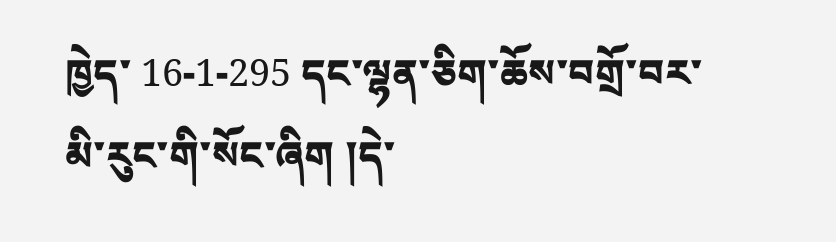ཁྱེད་ 16-1-295 དང་ལྷན་ཅིག་ཆོས་བགྲོ་བར་མི་རུང་གི་སོང་ཞིག །དེ་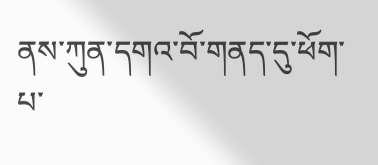ནས་ཀུན་དགའ་བོ་གནད་དུ་ཕོག་པ་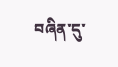བཞིན་དུ་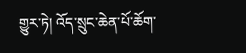གྱུར་ཏེ། འོད་སྲུང་ཆེན་པོ་ཆོག་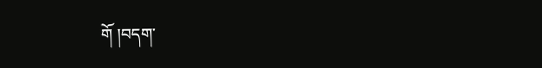གོ །བདག་